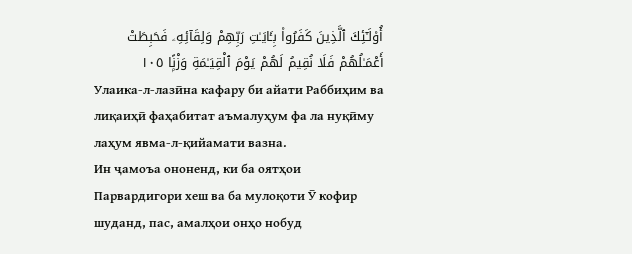أُو۟لَـٰٓئِكَ ٱلَّذِينَ كَفَرُوا۟ بِـَٔايَـٰتِ رَبِّهِمْ وَلِقَآئِهِۦ فَحَبِطَتْ أَعْمَـٰلُهُمْ فَلَا نُقِيمُ لَهُمْ يَوْمَ ٱلْقِيَـٰمَةِ وَزْنًۭا ١٠٥
Улаика-л-лазӣна кафару би айати Раббиҳим ва лиқаиҳӣ фаҳабитат аъмалуҳум фа ла нуқӣму лаҳум явма-л-қийамати вазна.
Ин ҷамоъа ононенд, ки ба оятҳои Парвардигори хеш ва ба мулоқоти Ӯ кофир шуданд, пас, амалҳои онҳо нобуд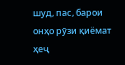шуд, пас, барои онҳо рӯзи қиёмат ҳеҷ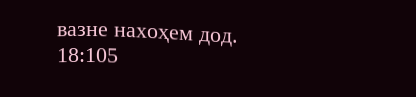вазне нахоҳем дод.
18:105